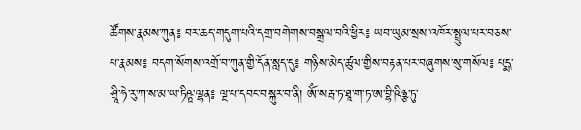ཚོགས་རྣམས་ཀུན༔ བར་ཆད་གདུག་པའི་དགྲ་བགེགས་བསྒྲལ་བའི་ཕྱིར༔ ཡབ་ཡུམ་སྲས་འཁོར་སྤྲུལ་པར་བཅས་པ་རྣམས༔ བདག་སོགས་འགྲོ་བ་ཀུན་གྱི་དོན་སླད་དུ༔ གཉིས་མེད་ཚུལ་གྱིས་བརྟན་པར་བཞུགས་སུ་གསོལ༔ པདྨ་ཤྲཱི་ཧེ་རུ་ཀ་ས་མ་ཡ་ཏིཥྛ་ལྷན༔ ལྔ་པ་དབང་བསྐུར་བ་ནི། ཨོཾ་སརྦ་ཏ་ཐཱ་ག་ཏ་ཨ་བྷི་ཥིཉྩ་ཏུ་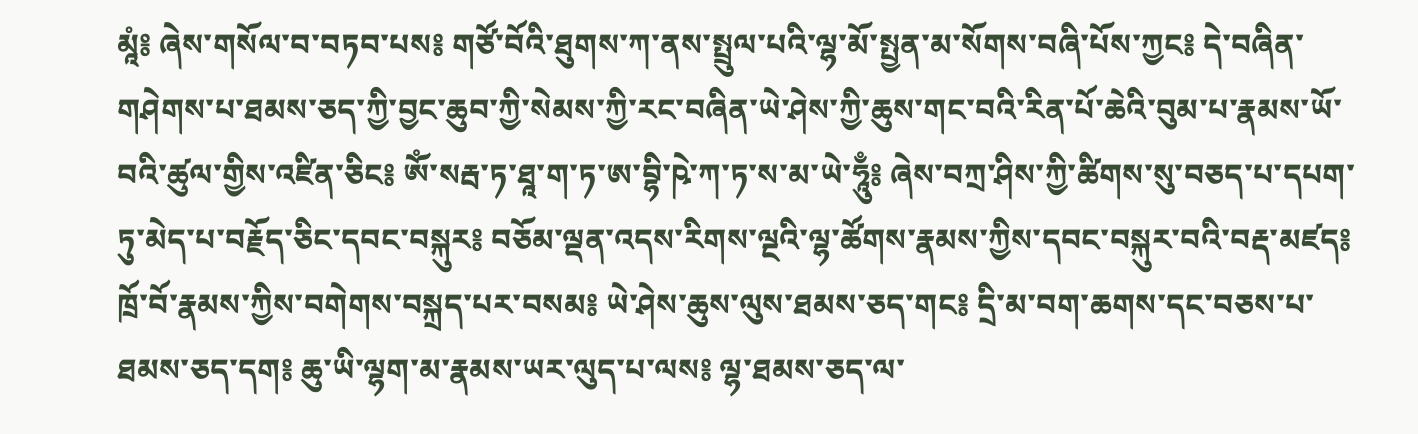མཱཾ༔ ཞེས་གསོལ་བ་བཏབ་པས༔ གཙོ་བོའི་ཐུགས་ཀ་ནས་སྤྲུལ་པའི་ལྷ་མོ་སྤྱན་མ་སོགས་བཞི་པོས་ཀྱང༔ དེ་བཞིན་གཤེགས་པ་ཐམས་ཅད་ཀྱི་བྱང་ཆུབ་ཀྱི་སེམས་ཀྱི་རང་བཞིན་ཡེ་ཤེས་ཀྱི་ཆུས་གང་བའི་རིན་པོ་ཆེའི་བུམ་པ་རྣམས་ཡོ་བའི་ཚུལ་གྱིས་འཛིན་ཅིང༔ ཨོཾ་སརྦ་ཏ་ཐཱ་ག་ཏ་ཨ་བྷི་ཥེ་ཀ་ཏ་ས་མ་ཡེ་ཧཱུྃ༔ ཞེས་བཀྲ་ཤིས་ཀྱི་ཚིགས་སུ་བཅད་པ་དཔག་ཏུ་མེད་པ་བརྗོད་ཅིང་དབང་བསྐུར༔ བཅོམ་ལྡན་འདས་རིགས་ལྔའི་ལྷ་ཚོགས་རྣམས་ཀྱིས་དབང་བསྐུར་བའི་བརྡ་མཛད༔ ཁྲོ་བོ་རྣམས་ཀྱིས་བགེགས་བསྐྲད་པར་བསམ༔ ཡེ་ཤེས་ཆུས་ལུས་ཐམས་ཅད་གང༔ དྲི་མ་བག་ཆགས་དང་བཅས་པ་ཐམས་ཅད་དག༔ ཆུ་ཡི་ལྷག་མ་རྣམས་ཡར་ལུད་པ་ལས༔ ལྷ་ཐམས་ཅད་ལ་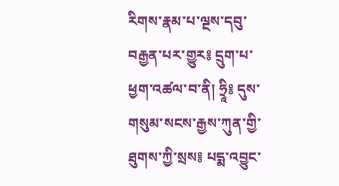རིགས་རྣམ་པ་ལྔས་དབུ་བརྒྱན་པར་གྱུར༔ དྲུག་པ་ཕྱག་འཚལ་བ་ནི། ཧྲཱི༔ དུས་གསུམ་སངས་རྒྱས་ཀུན་གྱི་ཐུགས་ཀྱི་སྲས༔ པདྨ་འབྱུང་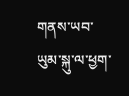གནས་ཡབ་ཡུམ་སྐུ་ལ་ཕྱག་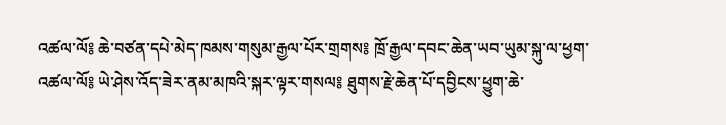འཚལ་ལོ༔ ཆེ་བཙན་དཔེ་མེད་ཁམས་གསུམ་རྒྱལ་པོར་གྲགས༔ ཁྲོ་རྒྱལ་དབང་ཆེན་ཡབ་ཡུམ་སྐུ་ལ་ཕྱག་འཚལ་ལོ༔ ཡེ་ཤེས་འོད་ཟེར་ནམ་མཁའི་སྐར་ལྟར་གསལ༔ ཐུགས་རྗེ་ཆེན་པོ་དབྱིངས་ཕྱུག་ཆེ་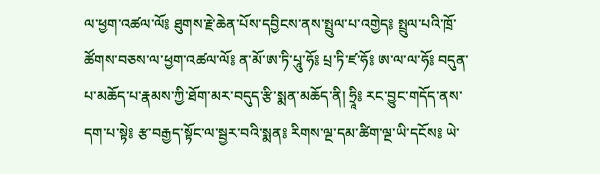ལ་ཕྱག་འཚལ་ལོ༔ ཐུགས་རྗེ་ཆེན་པོས་དབྱིངས་ནས་སྤྲུལ་པ་འགྱེད༔ སྤྲུལ་པའི་ཁྲོ་ཚོགས་བཅས་ལ་ཕྱག་འཚལ་ལོ༔ ན་མོ་ཨ་ཏི་པཱུ་ཧོ༔ པྲ་ཏི་ཛ་ཧོ༔ ཨ་ལ་ལ་ཧོ༔ བདུན་པ་མཆོད་པ་རྣམས་ཀྱི་ཐོག་མར་བདུད་རྩི་སྨན་མཆོད་ནི། ཧྲཱི༔ རང་བྱུང་གདོད་ནས་དག་པ་སྟེ༔ རྩ་བརྒྱད་སྟོང་ལ་སྦྱར་བའི་སྨན༔ རིགས་ལྔ་དམ་ཚིག་ལྔ་ཡི་དངོས༔ ཡེ་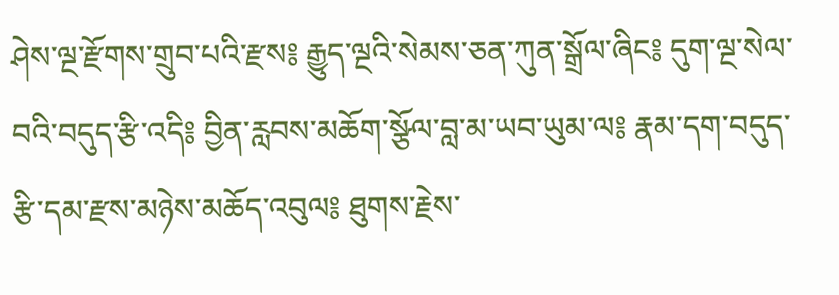ཤེས་ལྔ་རྫོགས་གྲུབ་པའི་རྫས༔ རྒྱུད་ལྔའི་སེམས་ཅན་ཀུན་སྒྲོལ་ཞིང༔ དུག་ལྔ་སེལ་བའི་བདུད་རྩི་འདི༔ བྱིན་རླབས་མཆོག་སྩོལ་བླ་མ་ཡབ་ཡུམ་ལ༔ རྣམ་དག་བདུད་རྩི་དམ་རྫས་མཉེས་མཆོད་འབུལ༔ ཐུགས་རྗེས་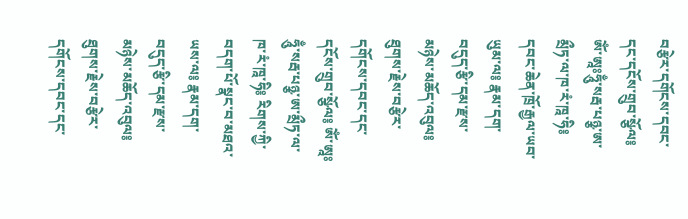བརྩེར་དགོངས་དབང་དང་དངོས་གྲུབ་སྩོལ༔ ཨོཾ་ཨཱཿཧཱུྃ་སརྦ་པཉྩ་ཨ་མྲྀཏ་ལ་ཁ་རཾ་ཁཱ་ཧི༔ དབང་ཆེན་ཁྲོ་རྒྱལ་ཡབ་ཡུམ་ལ༔ རྣམ་དག་བདུད་རྩི་དམ་རྫས་མཉེས་མཆོད་འབུལ༔ ཐུགས་རྗེས་བརྩེར་དགོངས་དབང་དང་དངོས་གྲུབ་སྩོལ༔ ཨོཾ་ཨཱཿཧཱུྃ་སརྦ་པཉྩ་ཨ་མྲྀཏ་ལ་ཁ་རཾ་ཁཱ་ཧི༔ རིགས་ཀྱི་བདག་པོ་སྣང་བ་མཐའ་ཡས་ལ༔ རྣམ་དག་བདུད་རྩི་དམ་རྫས་མཉེས་མཆོད་འབུལ༔ ཐུགས་རྗེས་བརྩེར་དགོངས་དབང་དང་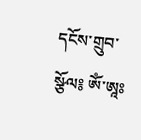དངོས་གྲུབ་སྩོལ༔ ཨོཾ་ཨཱཿ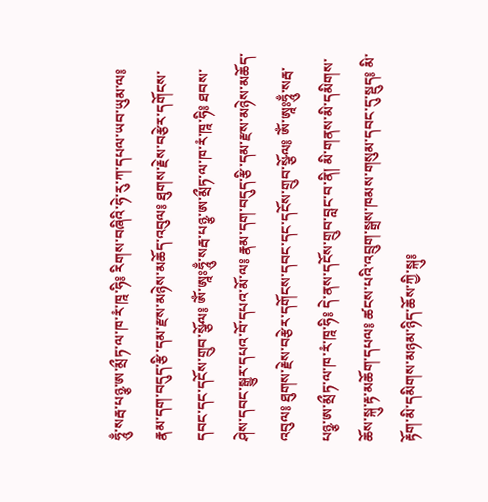ཧཱུྃ་སརྦ་པཉྩ་ཨ་མྲྀཏ་ལ་ཁ་རཾ་ཁཱ་ཧི༔ རིགས་བཞིའི་ཧེ་རུ་ཀ་དཔལ་ཡབ་ཡུམ་ལ༔ རྣམ་དག་བདུད་རྩི་དམ་རྫས་མཉེས་མཆོད་འབུལ༔ ཐུགས་རྗེས་བརྩེར་དགོངས་དབང་དང་དངོས་གྲུབ་སྩོལ༔ ཨོཾ་ཨཱཿཧཱུྃ་སརྦ་པཉྩ་ཨ་མྲྀཏ་ལ་ཁ་རཾ་ཁཱ་ཧི༔ ཐབས་ཤེས་དབང་སྒྱུར་དཔའ་བོ་དཔའ་མོ་ལ༔ རྣམ་དག་བདུད་རྩི་དམ་རྫས་མཉེས་མཆོད་འབུལ༔ ཐུགས་རྗེས་བརྩེར་དགོངས་དབང་དང་དངོས་གྲུབ་སྩོལ༔ ཨོཾ་ཨཱཿཧཱུྃ་སརྦ་པཉྩ་ཨ་མྲྀཏ་ལ་ཁ་རཾ་ཁཱ་ཧི༔ དེ་ནས་དངོས་གྲུབ་བླང་བ་ནི། མི་གནས་མི་དམིགས་ཆོས་སྐུ་རྟ་མཆོག་དཔལ༔ ཚངས་པའི་འབྲུག་སྒྲས་ཁམས་གསུམ་དབང་དུ་སྡུད༔ མི་རྟོག་མི་དམིགས་མཉམ་ཉིད་ཆོས་ཀྱི་སྐུ༔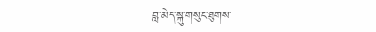བླ་མེད་སྐུ་གསུང་ཐུགས་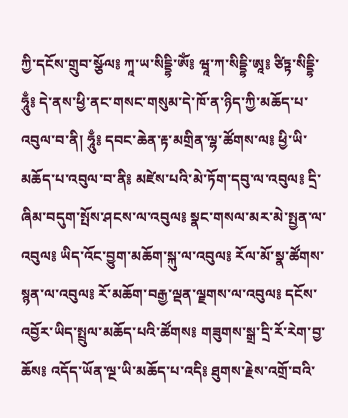ཀྱི་དངོས་གྲུབ་སྩོལ༔ ཀཱ་ཡ་སིདྡྷི་ཨོཾ༔ ཝཱ་ཀ་སིདྡྷི་ཨཱ༔ ཙིཏྟ་སིདྡྷི་ཧཱུྃ༔ དེ་ནས་ཕྱི་ནང་གསང་གསུམ་དེ་ཁོ་ན་ཉིད་ཀྱི་མཆོད་པ་འབུལ་བ་ནི། ཧཱུྃ༔ དབང་ཆེན་རྟ་མགྲིན་ལྷ་ཚོགས་ལ༔ ཕྱི་ཡི་མཆོད་པ་འབུལ་བ་ནི༔ མཛེས་པའི་མེ་ཏོག་དབུ་ལ་འབུལ༔ དྲི་ཞིམ་བདུག་སྤོས་ཤངས་ལ་འབུལ༔ སྣང་གསལ་མར་མེ་སྤྱན་ལ་འབུལ༔ ཡིད་འོང་བྱུག་མཆོག་སྐུ་ལ་འབུལ༔ རོལ་མོ་སྣ་ཚོགས་སྙན་ལ་འབུལ༔ རོ་མཆོག་བརྒྱ་ལྡན་ལྗགས་ལ་འབུལ༔ དངོས་འབྱོར་ཡིད་སྤྲུལ་མཆོད་པའི་ཚོགས༔ གཟུགས་སྒྲ་དྲི་རོ་རེག་བྱ་ཆོས༔ འདོད་ཡོན་ལྔ་ཡི་མཆོད་པ་འདི༔ ཐུགས་རྗེས་འགྲོ་བའི་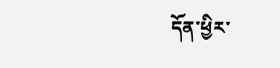དོན་ཕྱིར་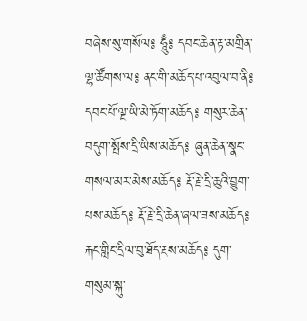བཞེས་སུ་གསོལ༔ ཧཱུྃ༔ དབང་ཆེན་རྟ་མགྲིན་ལྷ་ཚོགས་ལ༔ ནང་གི་མཆོད་པ་འབུལ་བ་ནི༔ དབང་པོ་ལྔ་ཡི་མེ་ཏོག་མཆོད༔ གསུར་ཆེན་བདུག་སྤོས་དྲི་ཡིས་མཆོད༔ ཞུན་ཆེན་སྣང་གསལ་མར་མེས་མཆོད༔ རྡོ་རྗེ་དྲི་ཆུའི་བྱུག་པས་མཆོད༔ རྡོ་རྗེ་དྲི་ཆེན་ཞལ་ཟས་མཆོད༔ རྐང་གླིང་དྲིལ་བུ་ཐོད་རྔས་མཆོད༔ དུག་གསུམ་སྐུ་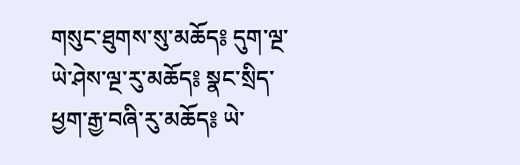གསུང་ཐུགས་སུ་མཆོད༔ དུག་ལྔ་ཡེ་ཤེས་ལྔ་རུ་མཆོད༔ སྣང་སྲིད་ཕྱག་རྒྱ་བཞི་རུ་མཆོད༔ ཡེ་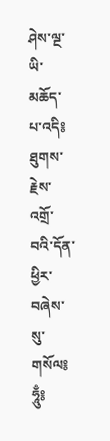ཤེས་ལྔ་ཡི་མཆོད་པ་འདི༔ ཐུགས་རྗེས་འགྲོ་བའི་དོན་ཕྱིར་བཞེས་སུ་གསོལ༔ ཧཱུྃ༔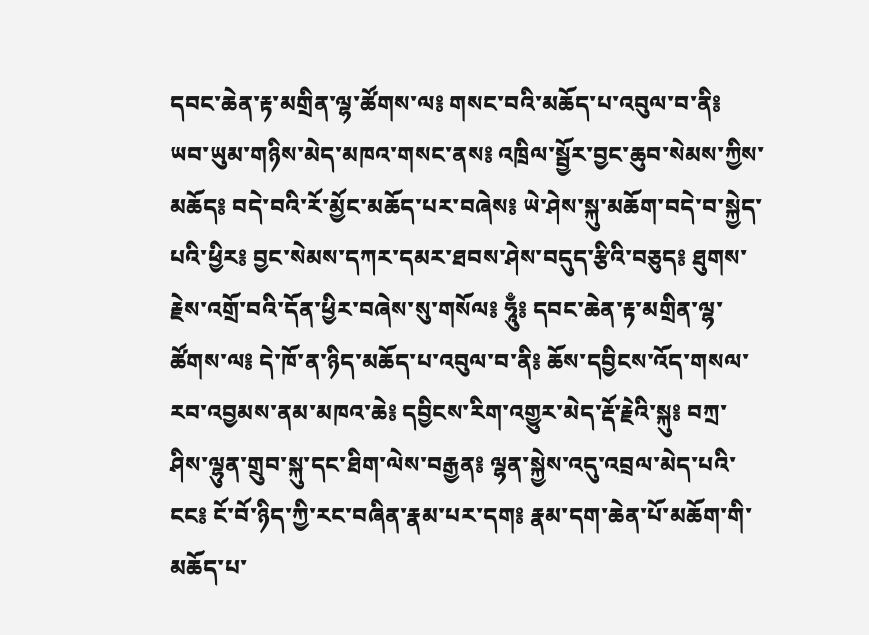དབང་ཆེན་རྟ་མགྲིན་ལྷ་ཚོགས་ལ༔ གསང་བའི་མཆོད་པ་འབུལ་བ་ནི༔ ཡབ་ཡུམ་གཉིས་མེད་མཁའ་གསང་ནས༔ འཁྲིལ་སྦྱོར་བྱང་ཆུབ་སེམས་ཀྱིས་མཆོད༔ བདེ་བའི་རོ་མྱོང་མཆོད་པར་བཞེས༔ ཡེ་ཤེས་སྐུ་མཆོག་བདེ་བ་སྐྱེད་པའི་ཕྱིར༔ བྱང་སེམས་དཀར་དམར་ཐབས་ཤེས་བདུད་རྩིའི་བཅུད༔ ཐུགས་རྗེས་འགྲོ་བའི་དོན་ཕྱིར་བཞེས་སུ་གསོལ༔ ཧཱུྃ༔ དབང་ཆེན་རྟ་མགྲིན་ལྷ་ཚོགས་ལ༔ དེ་ཁོ་ན་ཉིད་མཆོད་པ་འབུལ་བ་ནི༔ ཆོས་དབྱིངས་འོད་གསལ་རབ་འབྱམས་ནམ་མཁའ་ཆེ༔ དབྱིངས་རིག་འགྱུར་མེད་རྡོ་རྗེའི་སྐུ༔ བཀྲ་ཤིས་ལྷུན་གྲུབ་སྐུ་དང་ཐིག་ལེས་བརྒྱན༔ ལྷན་སྐྱེས་འདུ་འབྲལ་མེད་པའི་ངང༔ ངོ་བོ་ཉིད་ཀྱི་རང་བཞིན་རྣམ་པར་དག༔ རྣམ་དག་ཆེན་པོ་མཆོག་གི་མཆོད་པ་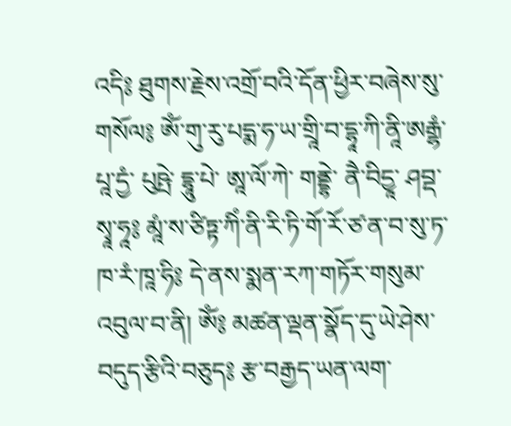འདི༔ ཐུགས་རྗེས་འགྲོ་བའི་དོན་ཕྱིར་བཞེས་སུ་གསོལ༔ ཨོཾ་གུ་རུ་པདྨ་ཧ་ཡ་གྲཱི་བ་དྷཱ་ཀི་ནཱི་ཨརྒྷཾ་ པཱ་དྱཾ་ པུཥྤེ་ དྷཱུ་པེ་ ཨཱ་ལོ་ཀེ་ གནྡྷེ་ ནཻ་བིདྱཱ་ ཤབྡ་སྭཱ་ཧཱ༔ མཱཾ་ས་ཙིཏྟ་ཀིཾ་ནི་རི་ཏི་གོ་རོ་ཙ་ན་བ་སུ་ཏ་ཁ་རཾ་ཁཱ་ཧི༔ དེ་ནས་སྨན་རཀ་གཏོར་གསུམ་འབུལ་བ་ནི། ཨོཾ༔ མཚན་ལྡན་སྣོད་དུ་ཡེ་ཤེས་བདུད་རྩིའི་བཅུད༔ རྩ་བརྒྱད་ཡན་ལག་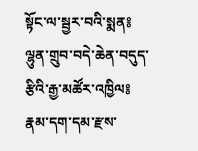སྟོང་ལ་སྦྱར་བའི་སྨན༔ ལྷུན་གྲུབ་བདེ་ཆེན་བདུད་རྩིའི་རྒྱ་མཚོར་འཁྱིལ༔ རྣམ་དག་དམ་རྫས་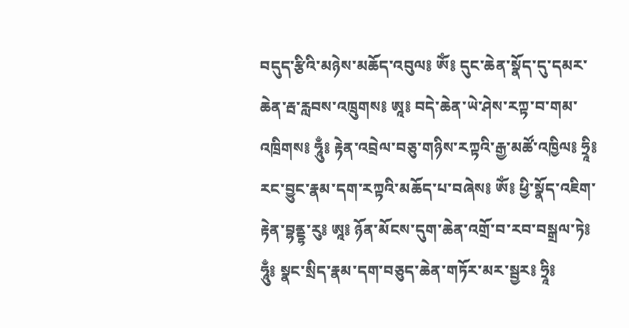བདུད་རྩིའི་མཉེས་མཆོད་འབུལ༔ ཨོཾ༔ དུང་ཆེན་སྣོད་དུ་དམར་ཆེན་རྦ་རླབས་འཁྲུགས༔ ཨཱ༔ བདེ་ཆེན་ཡེ་ཤེས་རཀྟ་བ་གམ་འཁྲིགས༔ ཧཱུྃ༔ རྟེན་འབྲེལ་བཅུ་གཉིས་རཀྟའི་རྒྱ་མཚོ་འཁྱིལ༔ ཧྲཱི༔ རང་བྱུང་རྣམ་དག་རཀྟའི་མཆོད་པ་བཞེས༔ ཨོཾ༔ ཕྱི་སྣོད་འཇིག་རྟེན་བྷནྡྷ་རུ༔ ཨཱ༔ ཉོན་མོངས་དུག་ཆེན་འགྲོ་བ་རབ་བསྒྲལ་ཏེ༔ ཧཱུྃ༔ སྣང་སྲིད་རྣམ་དག་བཅུད་ཆེན་གཏོར་མར་སྦྱར༔ ཧྲཱི༔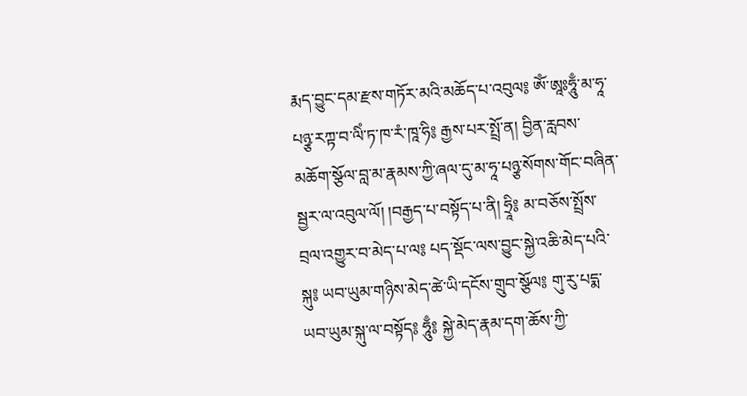རྨད་བྱུང་དམ་རྫས་གཏོར་མའི་མཆོད་པ་འབུལ༔ ཨོཾ་ཨཱཿཧཱུྃ་མ་ཧཱ་པཉྩ་རཀྟ་བ་ལིཾ་ཏ་ཁ་རཾ་ཁཱ་ཧི༔ རྒྱས་པར་སྤྲོ་ན། བྱིན་རླབས་མཆོག་སྩོལ་བླ་མ་རྣམས་ཀྱི་ཞལ་དུ་མ་ཧཱ་པཉྩ་སོགས་གོང་བཞིན་སྦྱར་ལ་འབུལ་ལོ། །བརྒྱད་པ་བསྟོད་པ་ནི། ཧྲཱི༔ མ་བཅོས་སྤྲོས་བྲལ་འགྱུར་བ་མེད་པ་ལ༔ པད་སྡོང་ལས་བྱུང་སྐྱེ་འཆི་མེད་པའི་སྐུ༔ ཡབ་ཡུམ་གཉིས་མེད་ཚེ་ཡི་དངོས་གྲུབ་སྩོལ༔ གུ་རུ་པདྨ་ཡབ་ཡུམ་སྐུ་ལ་བསྟོད༔ ཧཱུྃ༔ སྐྱེ་མེད་རྣམ་དག་ཆོས་ཀྱི་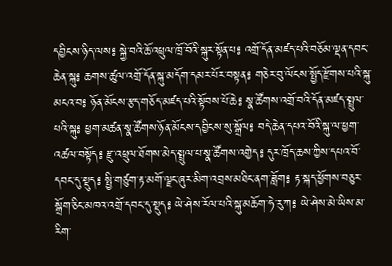དབྱིངས་ཉིད་ལས༔ སྐྱེ་བའི་ཆོ་འཕྲུལ་ཁྲོ་བོའི་སྐུར་སྟོན་པ༔ འགྲོ་དོན་མཛད་པའི་བཅོམ་ལྡན་དབང་ཆེན་སྐུ༔ ཆགས་ཚུལ་འགྲོ་དོན་སྐུ་མདོག་དམར་པོར་བསྟན༔ གཅེར་བུ་ལོངས་སྤྱོད་རྫོགས་པའི་སྐུ་མངའ་བ༔ ཉོན་མོངས་རྩད་གཅོད་མཛད་པའི་སྟོབས་པོ་ཆེ༔ སྣ་ཚོགས་འགྲོ་བའི་དོན་མཛད་སྤྲུལ་པའི་སྐུ༔ ཕྱག་མཚན་སྣ་ཚོགས་ཉོན་མོངས་དབྱིངས་སུ་སྒྲོལ༔ བདེ་ཆེན་དཔའ་བོའི་སྐུ་ལ་ཕྱག་འཚལ་བསྟོད༔ རྫུ་འཕྲུལ་ཐོགས་མེད་སྤྲུལ་པ་སྣ་ཚོགས་འགྱེད༔ དུར་ཁྲོད་ཆས་ཀྱིས་དཔའ་བོ་དབང་དུ་སྡུད༔ སྤྱི་གཙུག་རྟ་མགོ་ལྗང་ཞུར་མིག་འབྲས་མཐིང་ནག་ཟློག༔ རྟ་སྐད་ཕྱོགས་བཅུར་སྒྲོག་ཅིང་མཁའ་འགྲོ་དབང་དུ་སྡུད༔ ཡེ་ཤེས་རོལ་པའི་སྐུ་མཆོག་ཧེ་རུ་ཀ༔ ཡེ་ཤེས་མེ་ཡིས་མ་རིག་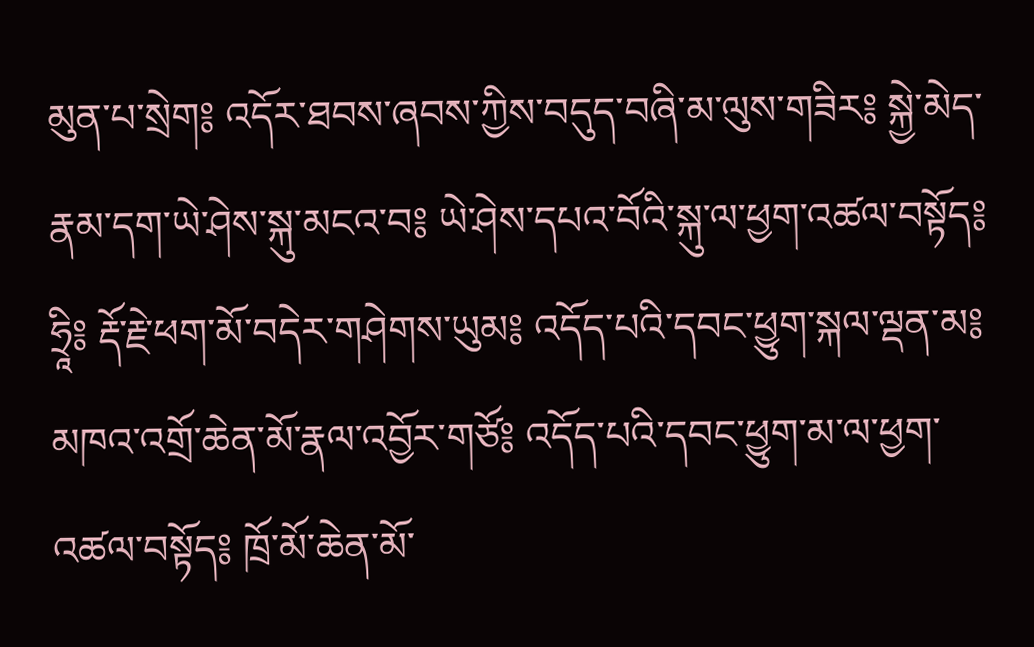མུན་པ་སྲེག༔ འདོར་ཐབས་ཞབས་ཀྱིས་བདུད་བཞི་མ་ལུས་གཟིར༔ སྐྱེ་མེད་རྣམ་དག་ཡེ་ཤེས་སྐུ་མངའ་བ༔ ཡེ་ཤེས་དཔའ་བོའི་སྐུ་ལ་ཕྱག་འཚལ་བསྟོད༔ ཧྲཱི༔ རྡོ་རྗེ་ཕག་མོ་བདེར་གཤེགས་ཡུམ༔ འདོད་པའི་དབང་ཕྱུག་སྐལ་ལྡན་མ༔ མཁའ་འགྲོ་ཆེན་མོ་རྣལ་འབྱོར་གཙོ༔ འདོད་པའི་དབང་ཕྱུག་མ་ལ་ཕྱག་འཚལ་བསྟོད༔ ཁྲོ་མོ་ཆེན་མོ་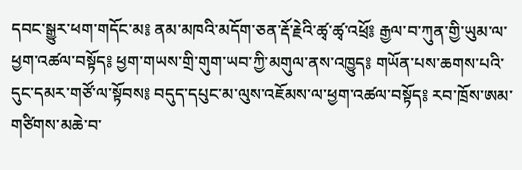དབང་སྒྱུར་ཕག་གདོང་མ༔ ནམ་མཁའི་མདོག་ཅན་རྡོ་རྗེའི་ཚྭ་ཚྭ་འཕྲོ༔ རྒྱལ་བ་ཀུན་གྱི་ཡུམ་ལ་ཕྱག་འཚལ་བསྟོད༔ ཕྱག་གཡས་གྲི་གུག་ཡབ་ཀྱི་མགུལ་ནས་འཁྱུད༔ གཡོན་པས་ཆགས་པའི་དུང་དམར་གཙོ་ལ་སྟོབས༔ བདུད་དཔུང་མ་ལུས་འཇོམས་ལ་ཕྱག་འཚལ་བསྟོད༔ རབ་ཁྲོས་ཨམ་གཙིགས་མཆེ་བ་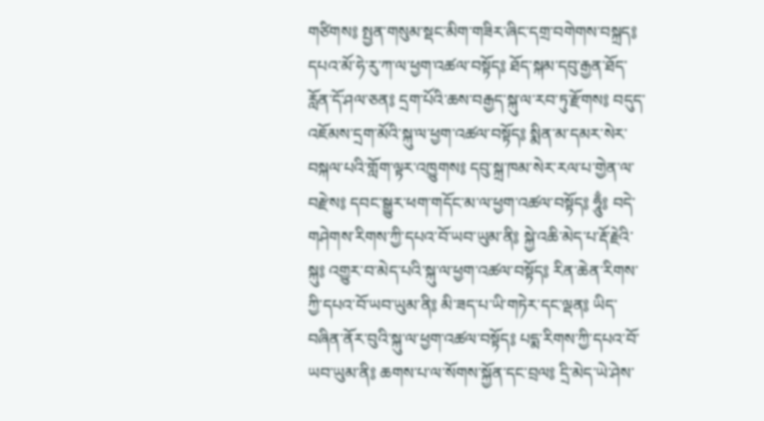གཙིགས༔ སྤྱན་གསུམ་སྡང་མིག་གཟིར་ཞིང་དགྲ་བགེགས་བསྐྲད༔ དཔའ་མོ་ཧེ་རུ་ཀ་ལ་ཕྱག་འཚལ་བསྟོད༔ ཐོད་སྐམ་དབུ་རྒྱན་ཐོད་རློན་དོ་ཤལ་ཅན༔ དྲག་པོའི་ཆས་བརྒྱད་སྐུ་ལ་རབ་ཏུ་རྫོགས༔ བདུད་འཇོམས་དྲག་མོའི་སྐུ་ལ་ཕྱག་འཚལ་བསྟོད༔ སྨིན་མ་དམར་སེར་བསྐལ་པའི་གློག་ལྟར་འཁྱུགས༔ དབུ་སྐྲ་ཁམ་སེར་རལ་པ་གྱེན་ལ་བརྫེས༔ དབང་སྒྱུར་ཕག་གདོང་མ་ལ་ཕྱག་འཚལ་བསྟོད༔ ཧཱུྃ༔ བདེ་གཤེགས་རིགས་ཀྱི་དཔའ་བོ་ཡབ་ཡུམ་ནི༔ སྐྱེ་འཆི་མེད་པ་རྡོ་རྗེའི་སྐུ༔ འགྱུར་བ་མེད་པའི་སྐུ་ལ་ཕྱག་འཚལ་བསྟོད༔ རིན་ཆེན་རིགས་ཀྱི་དཔའ་བོ་ཡབ་ཡུམ་ནི༔ མི་ཟད་པ་ཡི་གཏེར་དང་ལྡན༔ ཡིད་བཞིན་ནོར་བུའི་སྐུ་ལ་ཕྱག་འཚལ་བསྟོད༔ པདྨ་རིགས་ཀྱི་དཔའ་བོ་ཡབ་ཡུམ་ནི༔ ཆགས་པ་ལ་སོགས་སྐྱོན་དང་བྲལ༔ དྲི་མེད་ཡེ་ཤེས་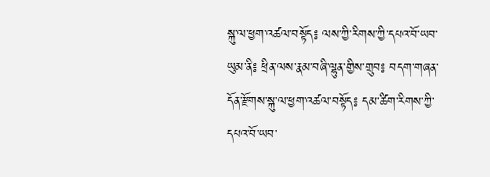སྐུ་ལ་ཕྱག་འཚལ་བསྟོད༔ ལས་ཀྱི་རིགས་ཀྱི་དཔའ་བོ་ཡབ་ཡུམ་ནི༔ ཕྲིན་ལས་རྣམ་བཞི་ལྷུན་གྱིས་གྲུབ༔ བདག་གཞན་དོན་རྫོགས་སྐུ་ལ་ཕྱག་འཚལ་བསྟོད༔ དམ་ཚིག་རིགས་ཀྱི་དཔའ་བོ་ཡབ་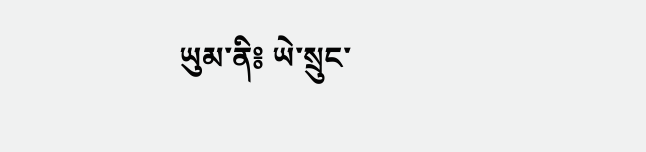ཡུམ་ནི༔ ཡེ་སྲུང་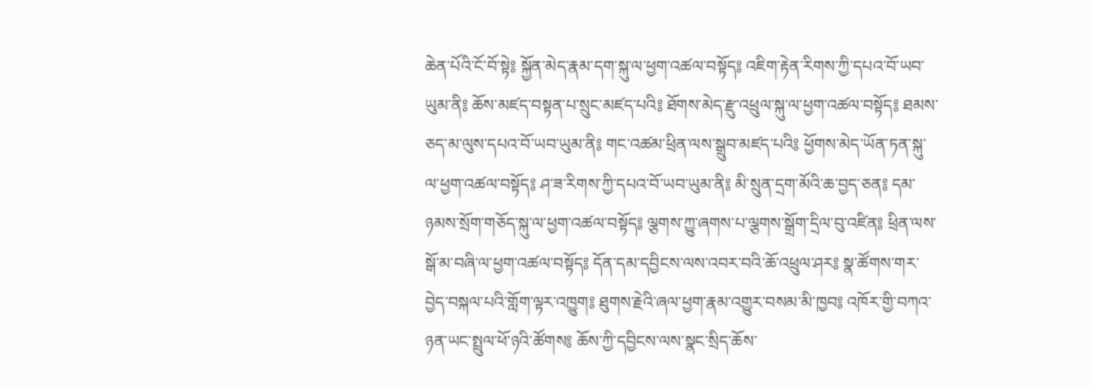ཆེན་པོའི་ངོ་བོ་སྟེ༔ སྐྱོན་མེད་རྣམ་དག་སྐུ་ལ་ཕྱག་འཚལ་བསྟོད༔ འཇིག་རྟེན་རིགས་ཀྱི་དཔའ་བོ་ཡབ་ཡུམ་ནི༔ ཆོས་མཛད་བསྟན་པ་སྲུང་མཛད་པའི༔ ཐོགས་མེད་རྫུ་འཕྲུལ་སྐུ་ལ་ཕྱག་འཚལ་བསྟོད༔ ཐམས་ཅད་མ་ལུས་དཔའ་བོ་ཡབ་ཡུམ་ནི༔ གང་འཚམ་ཕྲིན་ལས་སྒྲུབ་མཛད་པའི༔ ཕྱོགས་མེད་ཡོན་ཏན་སྐུ་ལ་ཕྱག་འཚལ་བསྟོད༔ ཤ་ཟ་རིགས་ཀྱི་དཔའ་བོ་ཡབ་ཡུམ་ནི༔ མི་སྲུན་དྲག་མོའི་ཆ་བྱད་ཅན༔ དམ་ཉམས་སྲོག་གཅོད་སྐུ་ལ་ཕྱག་འཚལ་བསྟོད༔ ལྕགས་ཀྱུ་ཞགས་པ་ལྕགས་སྒྲོག་དྲིལ་བུ་འཛིན༔ ཕྲིན་ལས་སྒོ་མ་བཞི་ལ་ཕྱག་འཚལ་བསྟོད༔ དོན་དམ་དབྱིངས་ལས་འབར་བའི་ཆོ་འཕྲུལ་ཤར༔ སྣ་ཚོགས་གར་བྱེད་བསྐལ་པའི་གློག་ལྟར་འཁྱུག༔ ཐུགས་རྗེའི་ཞལ་ཕྱག་རྣམ་འགྱུར་བསམ་མི་ཁྱབ༔ འཁོར་གྱི་བཀའ་ཉན་ཡང་སྤྲུལ་ཕོ་ཉའི་ཚོགས༔ ཆོས་ཀྱི་དབྱིངས་ལས་སྣང་སྲིད་ཆོས་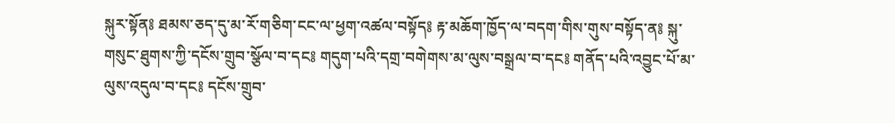སྐུར་སྟོན༔ ཐམས་ཅད་དུ་མ་རོ་གཅིག་ངང་ལ་ཕྱག་འཚལ་བསྟོད༔ རྟ་མཆོག་ཁྱོད་ལ་བདག་གིས་གུས་བསྟོད་ན༔ སྐུ་གསུང་ཐུགས་ཀྱི་དངོས་གྲུབ་སྩོལ་བ་དང༔ གདུག་པའི་དགྲ་བགེགས་མ་ལུས་བསྒྲལ་བ་དང༔ གནོད་པའི་འབྱུང་པོ་མ་ལུས་འདུལ་བ་དང༔ དངོས་གྲུབ་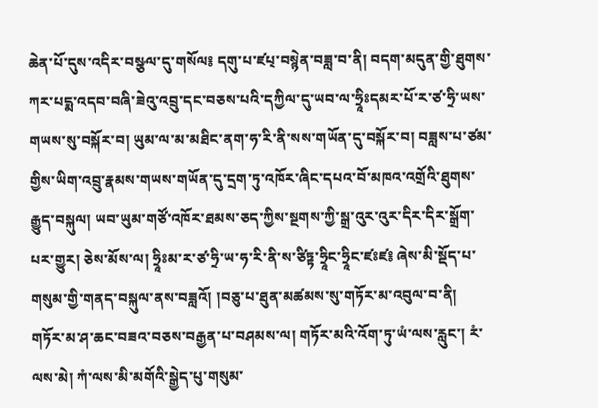ཆེན་པོ་དུས་འདིར་བསྩལ་དུ་གསོལ༔ དགུ་པ་ཛཔ྄་བསྙེན་བཟླ་བ་ནི། བདག་མདུན་གྱི་ཐུགས་ཀར་པདྨ་འདབ་བཞི་ཟེའུ་འབྲུ་དང་བཅས་པའི་དཀྱིལ་དུ་ཡབ་ལ་ཧྲཱིཿདམར་པོ་ར་ཙ་ཧྲི་ཡས་གཡས་སུ་བསྐོར་བ། ཡུམ་ལ་མ་མཐིང་ནག་ཧ་རི་ནི་སས་གཡོན་དུ་བསྐོར་བ། བཟླས་པ་ཙམ་གྱིས་ཡིག་འབྲུ་རྣམས་གཡས་གཡོན་དུ་དྲག་ཏུ་འཁོར་ཞིང་དཔའ་བོ་མཁའ་འགྲོའི་ཐུགས་རྒྱུད་བསྐུལ། ཡབ་ཡུམ་གཙོ་འཁོར་ཐམས་ཅད་ཀྱིས་སྔགས་ཀྱི་སྒྲ་འུར་འུར་དིར་དིར་སྒྲོག་པར་གྱུར། ཅེས་མོས་ལ། ཧྲཱིཿམ་ར་ཙ་ཧྲི་ཡ་ཧ་རི་ནི་ས་ཙིཏྟ་ཧྲཱིང་ཧྲཱིང་ཛཿཛ༔ ཞེས་མི་སྡོད་པ་གསུམ་གྱི་གནད་བསྐུལ་ནས་བཟླའོ། །བཅུ་པ་ཐུན་མཚམས་སུ་གཏོར་མ་འབུལ་བ་ནི། གཏོར་མ་ཤ་ཆང་བཟའ་བཅས་བརྒྱན་པ་བཤམས་ལ། གཏོར་མའི་འོག་ཏུ་ཡཾ་ལས་རླུང་། རཾ་ལས་མེ། ཀཾ་ལས་མི་མགོའི་སྒྱེད་པུ་གསུམ་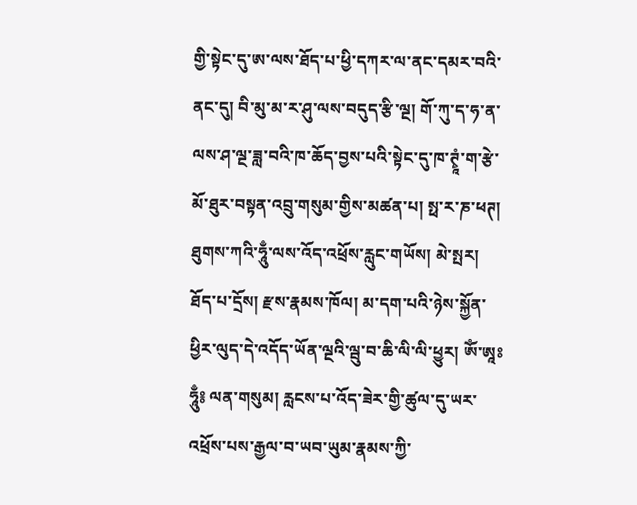གྱི་སྟེང་དུ་ཨ་ལས་ཐོད་པ་ཕྱི་དཀར་ལ་ནང་དམར་བའི་ནང་དུ། བི་མུ་མ་ར་ཤུ་ལས་བདུད་རྩི་ལྔ། གོ་ཀུ་ད་ཧ་ན་ལས་ཤ་ལྔ་ཟླ་བའི་ཁ་ཆོད་བྱས་པའི་སྟེང་དུ་ཁ་ཊྭཱཾ་ག་རྩེ་མོ་ཐུར་བསྟན་འབྲུ་གསུམ་གྱིས་མཚན་པ། སྥ་ར་ཎ་ཕཊ། ཐུགས་ཀའི་ཧཱུྃ་ལས་འོད་འཕྲོས་རླུང་གཡོས། མེ་སྤར། ཐོད་པ་དྲོས། རྫས་རྣམས་ཁོལ། མ་དག་པའི་ཉེས་སྐྱོན་ཕྱིར་ལུད་དེ་འདོད་ཡོན་ལྔའི་ལྦུ་བ་ཆི་ལི་ལི་ཕྱུར། ཨོཾ་ཨཱཿཧཱུྃ༔ ལན་གསུམ། རླངས་པ་འོད་ཟེར་གྱི་ཚུལ་དུ་ཡར་འཕྲོས་པས་རྒྱལ་བ་ཡབ་ཡུམ་རྣམས་ཀྱི་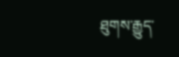ཐུགས་རྒྱུད་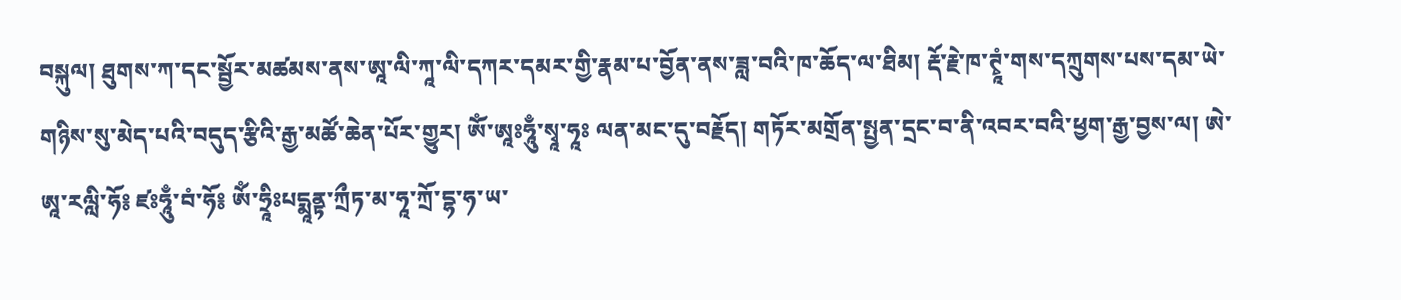བསྐུལ། ཐུགས་ཀ་དང་སྦྱོར་མཚམས་ནས་ཨཱ་ལི་ཀཱ་ལི་དཀར་དམར་གྱི་རྣམ་པ་བྱོན་ནས་ཟླ་བའི་ཁ་ཆོད་ལ་ཐིམ། རྡོ་རྗེ་ཁ་ཊྭཱཾ་གས་དཀྲུགས་པས་དམ་ཡེ་གཉིས་སུ་མེད་པའི་བདུད་རྩིའི་རྒྱ་མཚོ་ཆེན་པོར་གྱུར། ཨོཾ་ཨཱཿཧཱུྃ་སྭཱ་ཧཱཿ ལན་མང་དུ་བརྗོད། གཏོར་མགྲོན་སྤྱན་དྲང་བ་ནི་འབར་བའི་ཕྱག་རྒྱ་བྱས་ལ། ཨེ་ཨཱ་རལླི་ཧོ༔ ཛཿཧཱུྃ་བཾ་ཧོ༔ ཨོཾ་ཧྲཱིཿཔདྨཱནྟ་ཀྲྀཏ་མ་ཧཱ་ཀྲོ་དྷ་ཧ་ཡ་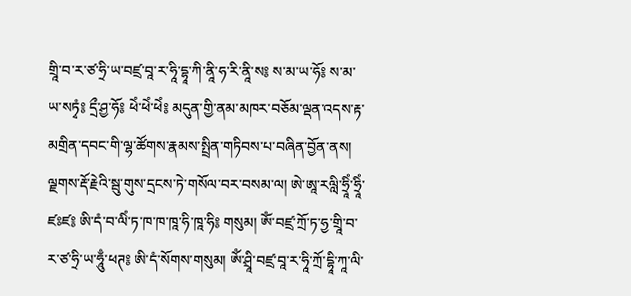གྲཱི་བ་ར་ཙ་ཧྲི་ཡ་བཛྲ་བཱ་ར་ཧཱི་དྷཱ་ཀི་ནཱི་ཧ་རི་ནཱི་ས༔ ས་མ་ཡ་ཧོ༔ ས་མ་ཡ་སཏྭཾ༔ དྲྀ་ཤྱ་ཧོ༔ ཕེཾ་ཕེཾ་ཕེཾ༔ མདུན་གྱི་ནམ་མཁར་བཅོམ་ལྡན་འདས་རྟ་མགྲིན་དབང་གི་ལྷ་ཚོགས་རྣམས་སྤྲིན་གཏིབས་པ་བཞིན་བྱོན་ནས། ལྗགས་རྡོ་རྗེའི་སྦུ་གུས་དྲངས་ཏེ་གསོལ་བར་བསམ་ལ། ཨེ་ཨཱ་རལླི་ཧྲཱིཾ་ཧྲཱིཾ་ཛཿཛ༔ ཨི་དཾ་བ་ལིཾ་ཏ་ཁ་ཁ་ཁཱ་ཧི་ཁཱ་ཧི༔ གསུམ། ཨོཾ་བཛྲ་ཀྲོ་ཏ་ཧྱ་གྲཱི་བ་ར་ཙ་ཧྲི་ཡ་ཧཱུྃ་ཕཊ༔ ཨི་དཾ་སོགས་གསུམ། ཨོཾ་ཤྲཱི་བཛྲ་བཱ་ར་ཧཱི་ཀྲོ་དྷཱི་ཀཱ་ལི་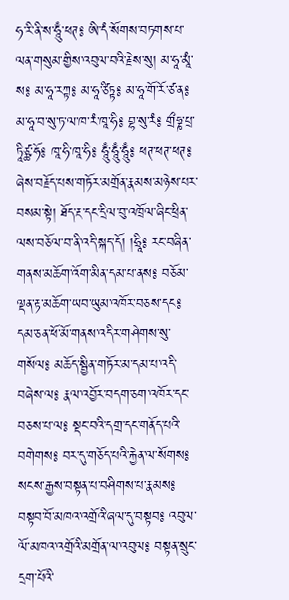ཧ་རི་ནི་ས་ཧཱུྃ་ཕཊ༔ ཨི་དཾ་སོགས་བཏགས་པ་ལན་གསུམ་གྱིས་འབུལ་བའི་རྗེས་སུ། མ་ཧཱ་མཱཾ་ས༔ མ་ཧཱ་རཀྟ༔ མ་ཧཱ་ཙིཏྟ༔ མ་ཧཱ་གོ་རོ་ཙ་ན༔ མ་ཧཱ་བ་སུ་ཏ་ལ་ཁ་རཾ་ཁཱ་ཧི༔ བྷ་སུ་རཾ༔ གྲྀཧྞ་པྲ་ཏཱིཙྪ་ཧོ༔ ཁཱ་ཧི་ཁཱ་ཧི༔ ཧཱུྃ་ཧཱུྃ་ཧཱུྃ༔ ཕཊ་ཕཊ་ཕཊ༔ ཞེས་བརྗོད་པས་གཏོར་མགྲོན་རྣམས་མཉེས་པར་བསམ་སྟེ། ཐོད་རྔ་དང་དྲིལ་བུ་འཁྲོལ་ཞིང་ཕྲིན་ལས་བཅོལ་བ་ནི་འདི་སྐད་དོ། །ཧྲཱི༔ རང་བཞིན་གནས་མཆོག་འོག་མིན་དམ་པ་ནས༔ བཅོམ་ལྡན་རྟ་མཆོག་ཡབ་ཡུམ་འཁོར་བཅས་དང༔ དམ་ཅན་ཕོ་མོ་གནས་འདིར་གཤེགས་སུ་གསོལ༔ མཆོད་སྦྱིན་གཏོར་མ་དམ་པ་འདི་བཞེས་ལ༔ རྣལ་འབྱོར་བདག་ཅག་འཁོར་དང་བཅས་པ་ལ༔ སྡང་བའི་དགྲ་དང་གནོད་པའི་བགེགས༔ བར་དུ་གཅོད་པའི་རྐྱེན་ལ་སོགས༔ སངས་རྒྱས་བསྟན་པ་བཤིགས་པ་རྣམས༔ བསྟབ་བོ་མཁའ་འགྲོའི་ཞལ་དུ་བསྟབ༔ འབུལ་ལོ་མཁའ་འགྲོའི་མགྲོན་ལ་འབུལ༔ བསྟན་སྲུང་དྲག་པོའི་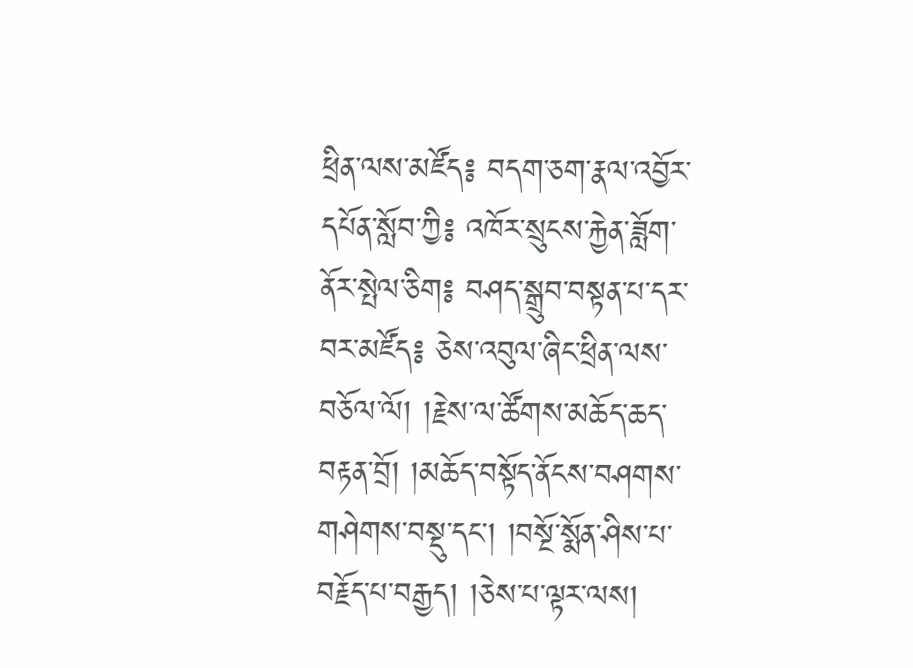ཕྲིན་ལས་མཛོད༔ བདག་ཅག་རྣལ་འབྱོར་དཔོན་སློབ་ཀྱི༔ འཁོར་སྲུངས་རྐྱེན་ཟློག་ནོར་སྤེལ་ཅིག༔ བཤད་སྒྲུབ་བསྟན་པ་དར་བར་མཛོད༔ ཅེས་འབུལ་ཞིང་ཕྲིན་ལས་བཅོལ་ལོ། །རྗེས་ལ་ཚོགས་མཆོད་ཆད་བརྟན་བྲོ། །མཆོད་བསྟོད་ནོངས་བཤགས་གཤེགས་བསྡུ་དང་། །བསྔོ་སྨོན་ཤིས་པ་བརྗོད་པ་བརྒྱད། །ཅེས་པ་ལྟར་ལས།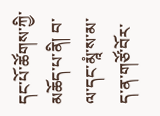དང་པོ་ཚོགས་ཀྱི་མཆོད་པ་ནི། བ་ལ་དང་མཱཾ་ས་མ་ད་ན་གཙོ་བོར་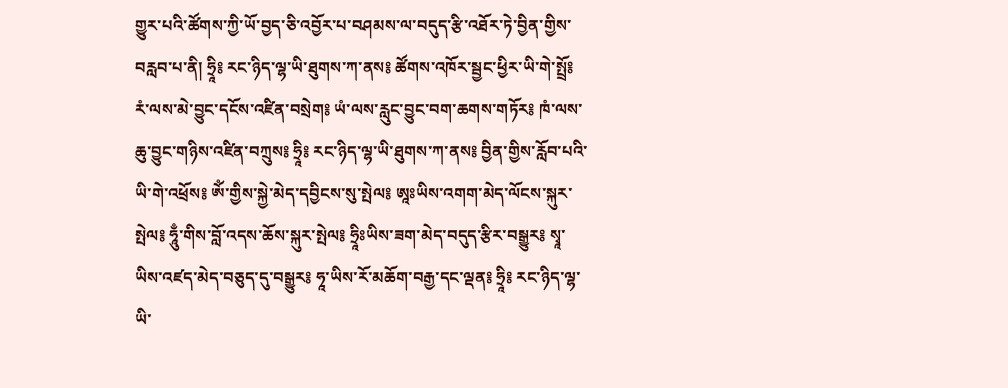གྱུར་པའི་ཚོགས་ཀྱི་ཡོ་བྱད་ཅི་འབྱོར་པ་བཤམས་ལ་བདུད་རྩི་འཐོར་ཏེ་བྱིན་གྱིས་བརླབ་པ་ནི། ཧྲཱི༔ རང་ཉིད་ལྷ་ཡི་ཐུགས་ཀ་ནས༔ ཚོགས་འཁོར་སྦྱང་ཕྱིར་ཡི་གེ་སྤྲོ༔ རཾ་ལས་མེ་བྱུང་དངོས་འཛིན་བསྲེག༔ ཡཾ་ལས་རླུང་བྱུང་བག་ཆགས་གཏོར༔ ཁཾ་ལས་ཆུ་བྱུང་གཉིས་འཛིན་བཀྲུས༔ ཧྲཱི༔ རང་ཉིད་ལྷ་ཡི་ཐུགས་ཀ་ནས༔ བྱིན་གྱིས་རློབ་པའི་ཡི་གེ་འཕྲོས༔ ཨོཾ་གྱིས་སྐྱེ་མེད་དབྱིངས་སུ་སྤེལ༔ ཨཱཿཡིས་འགག་མེད་ལོངས་སྐུར་སྤེལ༔ ཧཱུྃ་གིས་བློ་འདས་ཆོས་སྐུར་སྤེལ༔ ཧྲཱིཿཡིས་ཟག་མེད་བདུད་རྩིར་བསྒྱུར༔ སྭཱ་ཡིས་འཛད་མེད་བཅུད་དུ་བསྒྱུར༔ ཧཱ་ཡིས་རོ་མཆོག་བརྒྱ་དང་ལྡན༔ ཧྲཱི༔ རང་ཉིད་ལྷ་ཡི་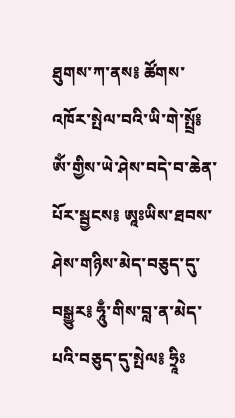ཐུགས་ཀ་ནས༔ ཚོགས་འཁོར་སྤེལ་བའི་ཡི་གེ་སྤྲོ༔ ཨོཾ་གྱིས་ཡེ་ཤེས་བདེ་བ་ཆེན་པོར་སྦྱངས༔ ཨཱཿཡིས་ཐབས་ཤེས་གཉིས་མེད་བཅུད་དུ་བསྒྱུར༔ ཧཱུྃ་གིས་བླ་ན་མེད་པའི་བཅུད་དུ་སྤེལ༔ ཧྲཱིཿ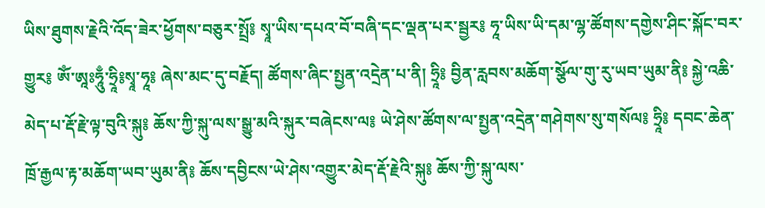ཡིས་ཐུགས་རྗེའི་འོད་ཟེར་ཕྱོགས་བཅུར་སྤྲོ༔ སྭཱ་ཡིས་དཔའ་བོ་བཞི་དང་ལྡན་པར་སྦྱར༔ ཧཱ་ཡིས་ཡི་དམ་ལྷ་ཚོགས་དགྱེས་ཤིང་སྐོང་བར་གྱུར༔ ཨོཾ་ཨཱཿཧཱུྃ་ཧྲཱི༔སྭཱ་ཧཱ༔ ཞེས་མང་དུ་བརྗོད། ཚོགས་ཞིང་སྤྱན་འདྲེན་པ་ནི། ཧྲཱི༔ བྱིན་རླབས་མཆོག་སྩོལ་གུ་རུ་ཡབ་ཡུམ་ནི༔ སྐྱེ་འཆི་མེད་པ་རྡོ་རྗེ་ལྟ་བུའི་སྐུ༔ ཆོས་ཀྱི་སྐུ་ལས་སྒྱུ་མའི་སྐུར་བཞེངས་ལ༔ ཡེ་ཤེས་ཚོགས་ལ་སྤྱན་འདྲེན་གཤེགས་སུ་གསོལ༔ ཧྲཱི༔ དབང་ཆེན་ཁྲོ་རྒྱལ་རྟ་མཆོག་ཡབ་ཡུམ་ནི༔ ཆོས་དབྱིངས་ཡེ་ཤེས་འགྱུར་མེད་རྡོ་རྗེའི་སྐུ༔ ཆོས་ཀྱི་སྐུ་ལས་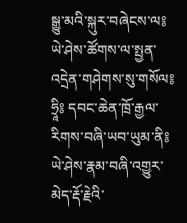སྒྱུ་མའི་སྐུར་བཞེངས་ལ༔ ཡེ་ཤེས་ཚོགས་ལ་སྤྱན་འདྲེན་གཤེགས་སུ་གསོལ༔ ཧྲཱི༔ དབང་ཆེན་ཁྲོ་རྒྱལ་རིགས་བཞི་ཡབ་ཡུམ་ནི༔ ཡེ་ཤེས་རྣམ་བཞི་འགྱུར་མེད་རྡོ་རྗེའི་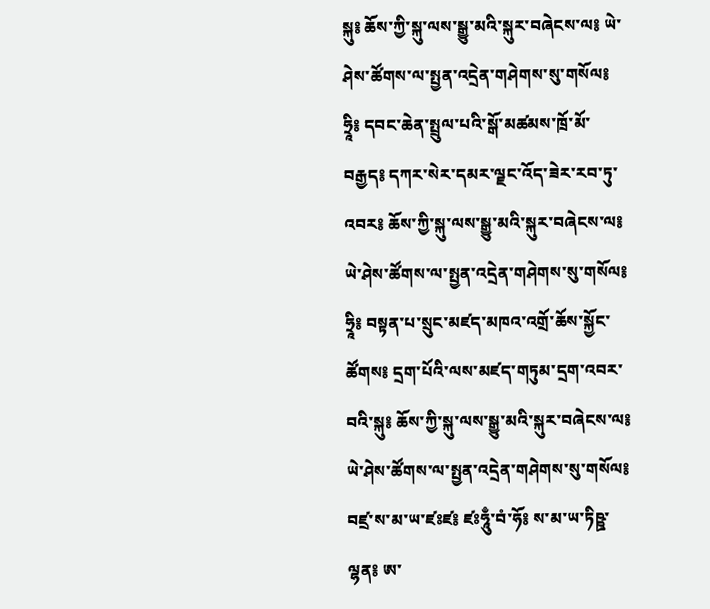སྐུ༔ ཆོས་ཀྱི་སྐུ་ལས་སྒྱུ་མའི་སྐུར་བཞེངས་ལ༔ ཡེ་ཤེས་ཚོགས་ལ་སྤྱན་འདྲེན་གཤེགས་སུ་གསོལ༔ ཧྲཱི༔ དབང་ཆེན་སྤྲུལ་པའི་སྒོ་མཚམས་ཁྲོ་མོ་བརྒྱད༔ དཀར་སེར་དམར་ལྗང་འོད་ཟེར་རབ་ཏུ་འབར༔ ཆོས་ཀྱི་སྐུ་ལས་སྒྱུ་མའི་སྐུར་བཞེངས་ལ༔ ཡེ་ཤེས་ཚོགས་ལ་སྤྱན་འདྲེན་གཤེགས་སུ་གསོལ༔ ཧྲཱི༔ བསྟན་པ་སྲུང་མཛད་མཁའ་འགྲོ་ཆོས་སྐྱོང་ཚོགས༔ དྲག་པོའི་ལས་མཛད་གཏུམ་དྲག་འབར་བའི་སྐུ༔ ཆོས་ཀྱི་སྐུ་ལས་སྒྱུ་མའི་སྐུར་བཞེངས་ལ༔ ཡེ་ཤེས་ཚོགས་ལ་སྤྱན་འདྲེན་གཤེགས་སུ་གསོལ༔ བཛྲ་ས་མ་ཡ་ཛཿཛ༔ ཛཿཧཱུྃ་བཾ་ཧོ༔ ས་མ་ཡ་ཏིཥྛ་ལྷན༔ ཨ་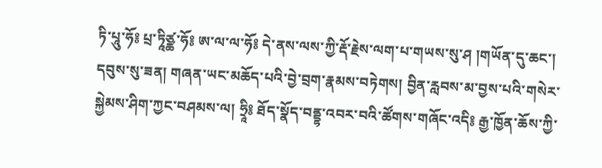ཏི་པཱུ་ཧོ༔ པྲ་ཏཱིཙྪ་ཧོ༔ ཨ་ལ་ལ་ཧོ༔ དེ་ནས་ལས་ཀྱི་རྡོ་རྗེས་ལག་པ་གཡས་སུ་ཤ །གཡོན་དུ་ཆང་། དབུས་སུ་ཟན། གཞན་ཡང་མཆོད་པའི་བྱེ་བྲག་རྣམས་བཏེགས། བྱིན་རླབས་མ་བྱས་པའི་གསེར་སྐྱེམས་ཤིག་ཀྱང་བཤམས་ལ། ཧྲཱི༔ ཐོད་སྣོད་བནྡྷ་འབར་བའི་ཚོགས་གཞོང་འདི༔ རྒྱ་ཁྱོན་ཆོས་ཀྱི་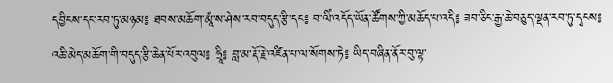དབྱིངས་དང་རབ་ཏུ་མཉམ༔ ཐབས་མཆོག་མཱཾ་ས་ཤེས་རབ་བདུད་རྩི་དང༔ བ་ལིཾ་འདོད་ཡོན་ཚོགས་ཀྱི་མཆོད་པ་འདི༔ ཟབ་ཅིང་རྒྱ་ཆེ་བཅུད་ལྡན་རབ་ཏུ་དྭངས༔ འཆི་མེད་མཆོག་གི་བདུད་རྩི་ཆེན་པོར་འབུལ༔ ཧྲཱི༔ བླ་མ་རྡོ་རྗེ་འཛིན་པ་ལ་སོགས་ཏེ༔ ཡིད་བཞིན་ནོར་བུ་ལྟ་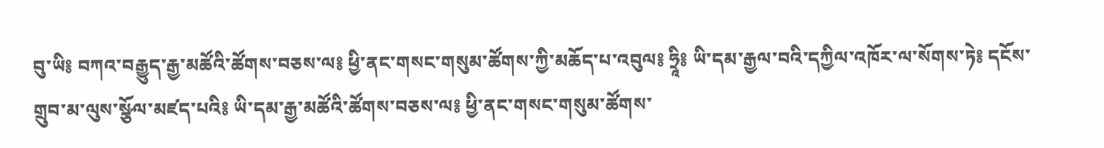བུ་ཡི༔ བཀའ་བརྒྱུད་རྒྱ་མཚོའི་ཚོགས་བཅས་ལ༔ ཕྱི་ནང་གསང་གསུམ་ཚོགས་ཀྱི་མཆོད་པ་འབུལ༔ ཧྲཱི༔ ཡི་དམ་རྒྱལ་བའི་དཀྱིལ་འཁོར་ལ་སོགས་ཏེ༔ དངོས་གྲུབ་མ་ལུས་སྩོལ་མཛད་པའི༔ ཡི་དམ་རྒྱ་མཚོའི་ཚོགས་བཅས་ལ༔ ཕྱི་ནང་གསང་གསུམ་ཚོགས་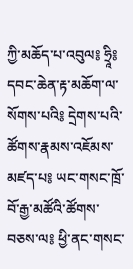ཀྱི་མཆོད་པ་འབུལ༔ ཧྲཱི༔ དབང་ཆེན་རྟ་མཆོག་ལ་སོགས་པའི༔ དྲེགས་པའི་ཚོགས་རྣམས་འཇོམས་མཛད་པ༔ ཡང་གསང་ཁྲོ་བོ་རྒྱ་མཚོའི་ཚོགས་བཅས་ལ༔ ཕྱི་ནང་གསང་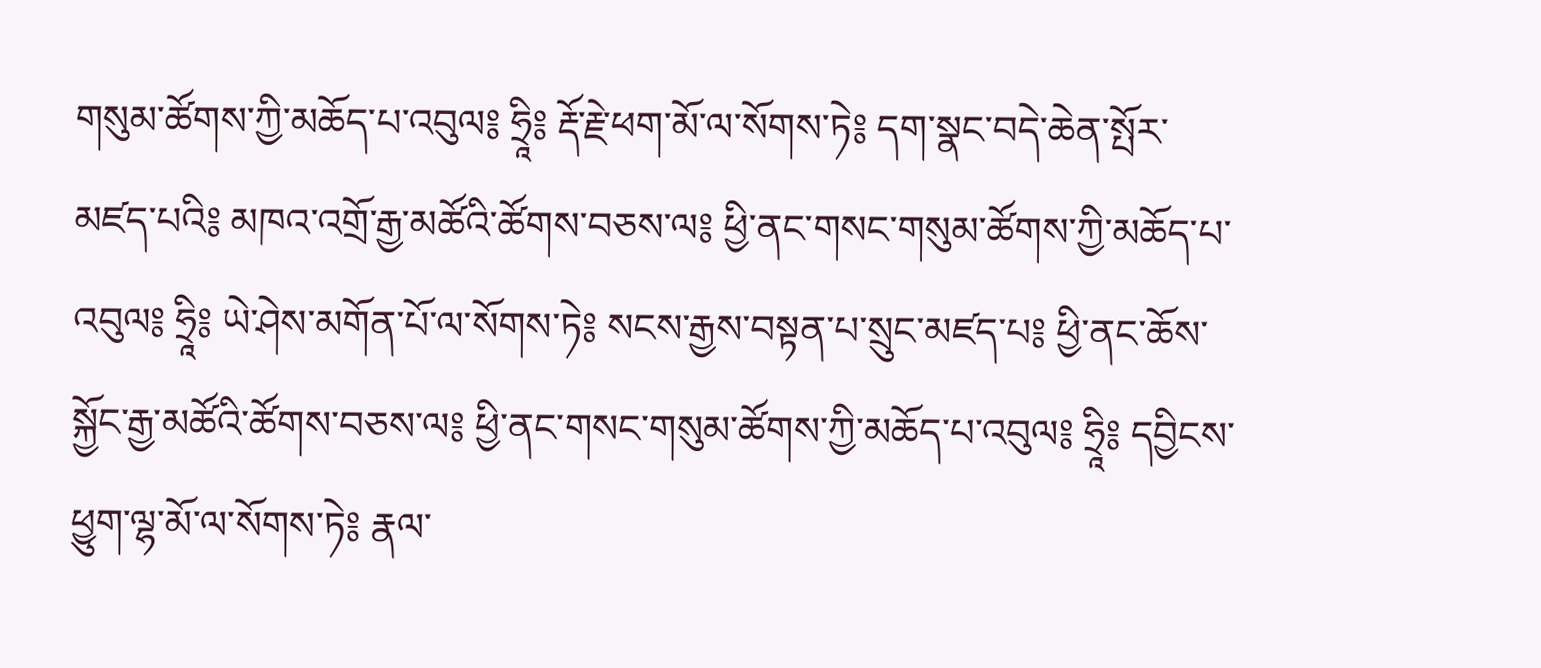གསུམ་ཚོགས་ཀྱི་མཆོད་པ་འབུལ༔ ཧྲཱི༔ རྡོ་རྗེ་ཕག་མོ་ལ་སོགས་ཏེ༔ དག་སྣང་བདེ་ཆེན་སྤོར་མཛད་པའི༔ མཁའ་འགྲོ་རྒྱ་མཚོའི་ཚོགས་བཅས་ལ༔ ཕྱི་ནང་གསང་གསུམ་ཚོགས་ཀྱི་མཆོད་པ་འབུལ༔ ཧྲཱི༔ ཡེ་ཤེས་མགོན་པོ་ལ་སོགས་ཏེ༔ སངས་རྒྱས་བསྟན་པ་སྲུང་མཛད་པ༔ ཕྱི་ནང་ཆོས་སྐྱོང་རྒྱ་མཚོའི་ཚོགས་བཅས་ལ༔ ཕྱི་ནང་གསང་གསུམ་ཚོགས་ཀྱི་མཆོད་པ་འབུལ༔ ཧྲཱི༔ དབྱིངས་ཕྱུག་ལྷ་མོ་ལ་སོགས་ཏེ༔ རྣལ་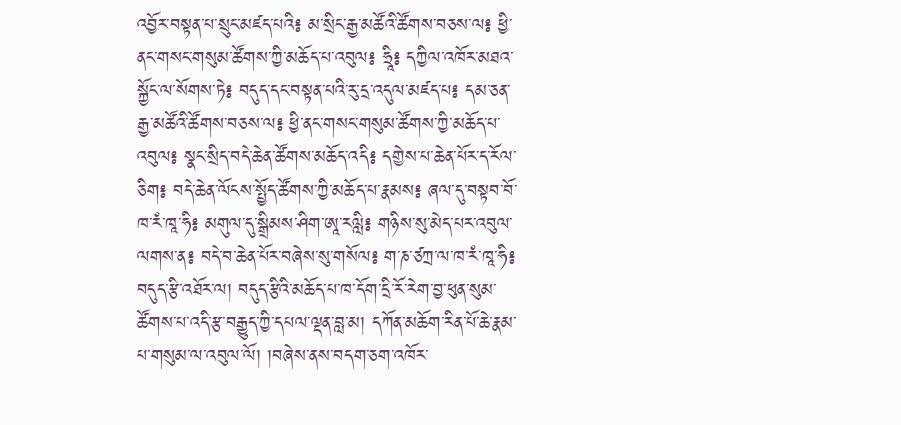འབྱོར་བསྟན་པ་སྲུང་མཛད་པའི༔ མ་སྲིང་རྒྱ་མཚོའི་ཚོགས་བཅས་ལ༔ ཕྱི་ནང་གསང་གསུམ་ཚོགས་ཀྱི་མཆོད་པ་འབུལ༔ ཧྲཱི༔ དཀྱིལ་འཁོར་མཐའ་སྐྱོང་ལ་སོགས་ཏེ༔ བདུད་དང་བསྟན་པའི་རུ་དྲ་འདུལ་མཛད་པ༔ དམ་ཅན་རྒྱ་མཚོའི་ཚོགས་བཅས་ལ༔ ཕྱི་ནང་གསང་གསུམ་ཚོགས་ཀྱི་མཆོད་པ་འབུལ༔ སྣང་སྲིད་བདེ་ཆེན་ཚོགས་མཆོད་འདི༔ དགྱེས་པ་ཆེན་པོར་ད་རོལ་ཅིག༔ བདེ་ཆེན་ལོངས་སྤྱོད་ཚོགས་ཀྱི་མཆོད་པ་རྣམས༔ ཞལ་དུ་བསྟབ་བོ་ཁ་རཾ་ཁཱ་ཧི༔ མགུལ་དུ་སྒྲིམས་ཤིག་ཨཱ་རལླི༔ གཉིས་སུ་མེད་པར་འབུལ་ལགས་ན༔ བདེ་བ་ཆེན་པོར་བཞེས་སུ་གསོལ༔ ག་ཎ་ཙཀྲ་ལ་ཁ་རཾ་ཁཱ་ཧི༔ བདུད་རྩི་འཐོར་ལ། བདུད་རྩིའི་མཆོད་པ་ཁ་དོག་དྲི་རོ་རེག་བྱ་ཕུན་སུམ་ཚོགས་པ་འདི་རྩ་བརྒྱུད་ཀྱི་དཔལ་ལྡན་བླ་མ། དཀོན་མཆོག་རིན་པོ་ཆེ་རྣམ་པ་གསུམ་ལ་འབུལ་ལོ། །བཞེས་ནས་བདག་ཅག་འཁོར་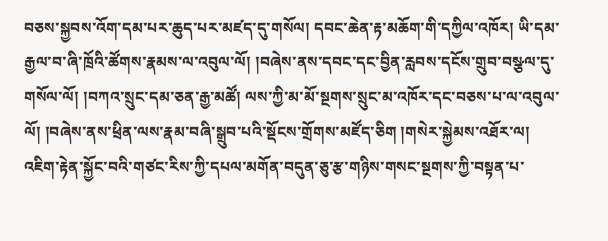བཅས་སྐྱབས་འོག་དམ་པར་ཆུད་པར་མཛད་དུ་གསོལ། དབང་ཆེན་རྟ་མཆོག་གི་དཀྱིལ་འཁོར། ཡི་དམ་རྒྱལ་བ་ཞི་ཁྲོའི་ཚོགས་རྣམས་ལ་འབུལ་ལོ། །བཞེས་ནས་དབང་དང་བྱིན་རླབས་དངོས་གྲུབ་བསྩལ་དུ་གསོལ་ལོ། །བཀའ་སྲུང་དམ་ཅན་རྒྱ་མཚོ། ལས་ཀྱི་མ་མོ་སྔགས་སྲུང་མ་འཁོར་དང་བཅས་པ་ལ་འབུལ་ལོ། །བཞེས་ནས་ཕྲིན་ལས་རྣམ་བཞི་སྒྲུབ་པའི་སྡོངས་གྲོགས་མཛོད་ཅིག །གསེར་སྐྱེམས་འཐོར་ལ། འཇིག་རྟེན་སྐྱོང་བའི་གཙང་རིས་ཀྱི་དཔལ་མགོན་བདུན་ཅུ་རྩ་གཉིས་གསང་སྔགས་ཀྱི་བསྟན་པ་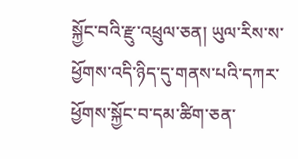སྐྱོང་བའི་རྫུ་འཕྲུལ་ཅན། ཡུལ་རིས་ས་ཕྱོགས་འདི་ཉིད་དུ་གནས་པའི་དཀར་ཕྱོགས་སྐྱོང་བ་དམ་ཚིག་ཅན་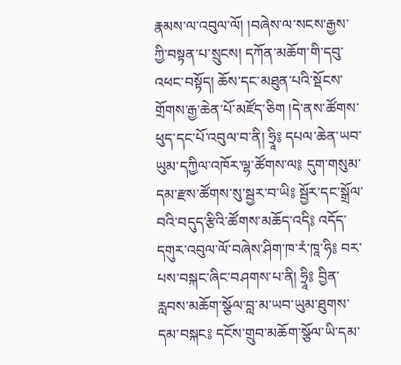རྣམས་ལ་འབུལ་ལོ། །བཞེས་ལ་སངས་རྒྱས་ཀྱི་བསྟན་པ་སྲུངས། དཀོན་མཆོག་གི་དབུ་འཕང་བསྟོད། ཆོས་དང་མཐུན་པའི་སྡོངས་གྲོགས་རྒྱ་ཆེན་པོ་མཛོད་ཅིག །དེ་ནས་ཚོགས་ཕུད་དང་པོ་འབུལ་བ་ནི། ཧྲཱི༔ དཔལ་ཆེན་ཡབ་ཡུམ་དཀྱིལ་འཁོར་ལྷ་ཚོགས་ལ༔ དུག་གསུམ་དམ་རྫས་ཚོགས་སུ་སྦྱར་བ་ཡི༔ སྦྱོར་དང་སྒྲོལ་བའི་བདུད་རྩིའི་ཚོགས་མཆོད་འདི༔ འདོད་དགུར་འབུལ་ལོ་བཞེས་ཤིག་ཁ་རཾ་ཁཱ་ཧི༔ བར་པས་བསྐང་ཞིང་བཤགས་པ་ནི། ཧྲཱི༔ བྱིན་རླབས་མཆོག་སྩོལ་བླ་མ་ཡབ་ཡུམ་ཐུགས་དམ་བསྐང༔ དངོས་གྲུབ་མཆོག་སྩོལ་ཡི་དམ་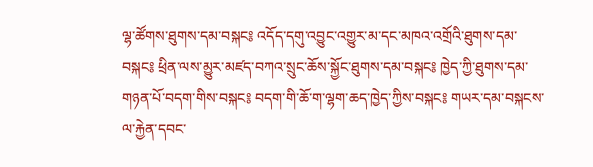ལྷ་ཚོགས་ཐུགས་དམ་བསྐང༔ འདོད་དགུ་འབྱུང་འགྱུར་མ་དང་མཁའ་འགྲོའི་ཐུགས་དམ་བསྐང༔ ཕྲིན་ལས་མྱུར་མཛད་བཀའ་སྲུང་ཆོས་སྐྱོང་ཐུགས་དམ་བསྐང༔ ཁྱེད་ཀྱི་ཐུགས་དམ་གཉན་པོ་བདག་གིས་བསྐང༔ བདག་གི་ཆོ་ག་ལྷག་ཆད་ཁྱེད་ཀྱིས་བསྐང༔ གཡར་དམ་བསྐངས་ལ་རྐྱེན་དབང་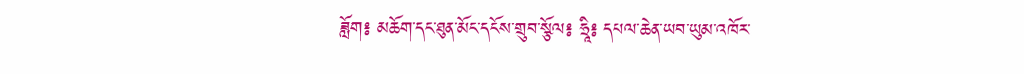ཟློག༔ མཆོག་དང་ཐུན་མོང་དངོས་གྲུབ་སྩོལ༔ ཧྲཱི༔ དཔལ་ཆེན་ཡབ་ཡུམ་འཁོར་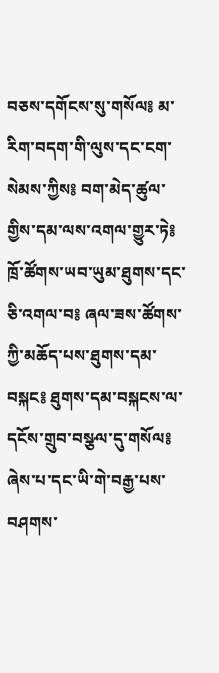བཅས་དགོངས་སུ་གསོལ༔ མ་རིག་བདག་གི་ལུས་དང་ངག་སེམས་ཀྱིས༔ བག་མེད་ཚུལ་གྱིས་དམ་ལས་འགལ་གྱུར་ཏེ༔ ཁྲོ་ཚོགས་ཡབ་ཡུམ་ཐུགས་དང་ཅི་འགལ་བ༔ ཞལ་ཟས་ཚོགས་ཀྱི་མཆོད་པས་ཐུགས་དམ་བསྐང༔ ཐུགས་དམ་བསྐངས་ལ་དངོས་གྲུབ་བསྩལ་དུ་གསོལ༔ ཞེས་པ་དང་ཡི་གེ་བརྒྱ་པས་བཤགས་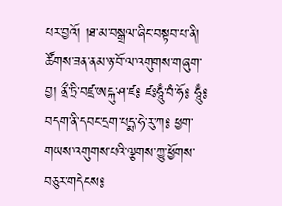པར་བྱའོ། །ཐ་མ་བསྒྲལ་ཞིང་བསྟབ་པ་ནི། ཚོགས་ཟན་ནམ་ཉ་བོ་ལ་འགུགས་གཞུག་བྱ། ནྲྀ་ཏྲི་བཛྲ་ཨངྐུ་ཤ་ཛ༔ ཛཿཧཱུྃ་བཾ་ཧོ༔ ཧཱུྃ༔ བདག་ནི་དབང་དྲག་པདྨ་ཧེ་རུ་ཀ༔ ཕྱག་གཡས་འགུགས་པའི་ལྕགས་ཀྱུ་ཕྱོགས་བཅུར་གདེངས༔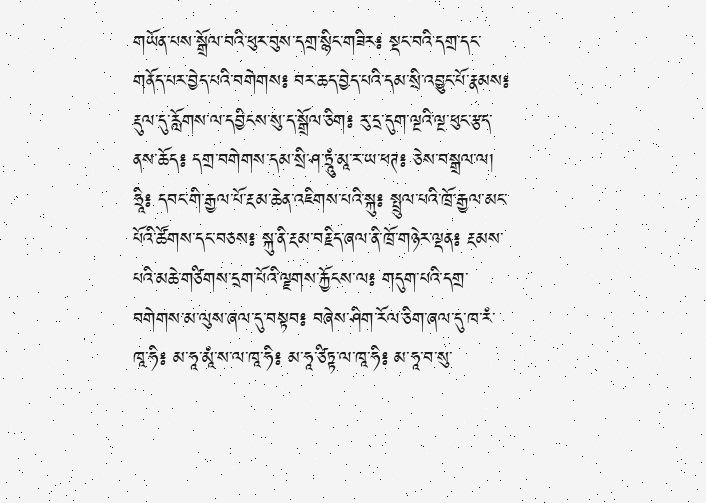གཡོན་པས་སྒྲོལ་བའི་ཕུར་བུས་དགྲ་སྙིང་གཟིར༔ སྡང་བའི་དགྲ་དང་གནོད་པར་བྱེད་པའི་བགེགས༔ བར་ཆད་བྱེད་པའི་དམ་སྲི་འབྱུང་པོ་རྣམས༔ རྡུལ་དུ་རློགས་ལ་དབྱིངས་སུ་ད་སྒྲོལ་ཅིག༔ རུ་དྲ་དུག་ལྔའི་ལྔ་ཕུང་རྩད་ནས་ཆོད༔ དགྲ་བགེགས་དམ་སྲི་ཤ་ཏྲཱུཾ་མཱ་ར་ཡ་ཕཊ༔ ཅེས་བསྒྲལ་ལ། ཧྲཱི༔ དབང་གི་རྒྱལ་པོ་རྔམ་ཆེན་འཇིགས་པའི་སྐུ༔ སྤྲུལ་པའི་ཁྲོ་རྒྱལ་མང་པོའི་ཚོགས་དང་བཅས༔ སྐུ་ནི་རྔམ་བརྗིད་ཞལ་ནི་ཁྲོ་གཉེར་ལྡན༔ རྔམས་པའི་མཆེ་གཙིགས་དྲག་པོའི་ལྗགས་རྐྱོངས་ལ༔ གདུག་པའི་དགྲ་བགེགས་མ་ལུས་ཞལ་དུ་བསྟབ༔ བཞེས་ཤིག་རོལ་ཅིག་ཞལ་དུ་ཁ་རཾ་ཁཱ་ཧི༔ མ་ཧཱ་མཱཾ་ས་ལ་ཁཱ་ཧི༔ མ་ཧཱ་ཙིཏྟ་ལ་ཁཱ་ཧི༔ མ་ཧཱ་བ་སུ་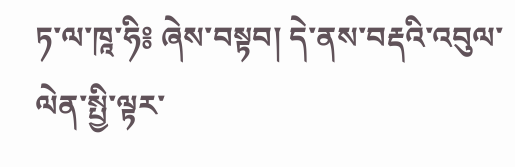ཏ་ལ་ཁཱ་ཧི༔ ཞེས་བསྟབ། དེ་ནས་བརྡའི་འབུལ་ལེན་སྤྱི་ལྟར་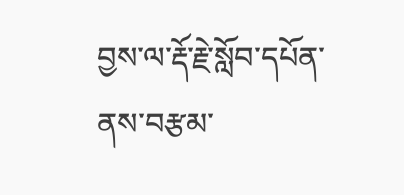བྱས་ལ་རྡོ་རྗེ་སློབ་དཔོན་ནས་བརྩམ་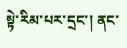སྟེ་རིམ་པར་དྲང་། ནང་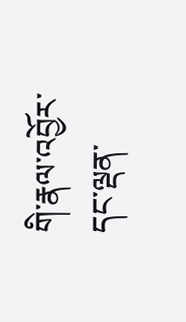གི་རྣལ་འབྱོར་དང་ལྡན་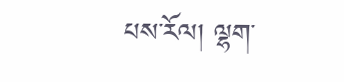པས་རོལ། ལྷག་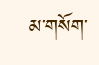མ་གསོག་